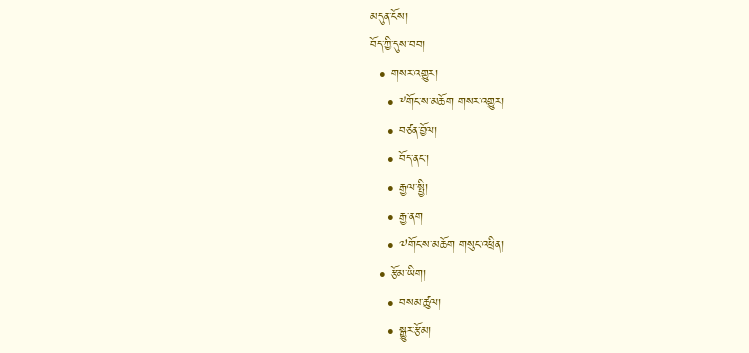མདུན་ངོས།
བོད་ཀྱི་དུས་བབ།
  • གསར་འགྱུར།
    • ༸གོང་ས་མཆོག གསར་འགྱུར།
    • བཙན་བྱོལ།
    • བོད་ནང་།
    • རྒྱལ་སྤྱི།
    • རྒྱ་ནག
    • ༧གོང་ས་མཆོག གསུང་འཕྲིན།
  • རྩོམ་ཡིག།
    • བསམ་ཚུལ།
    • སྒྱུར་རྩོམ།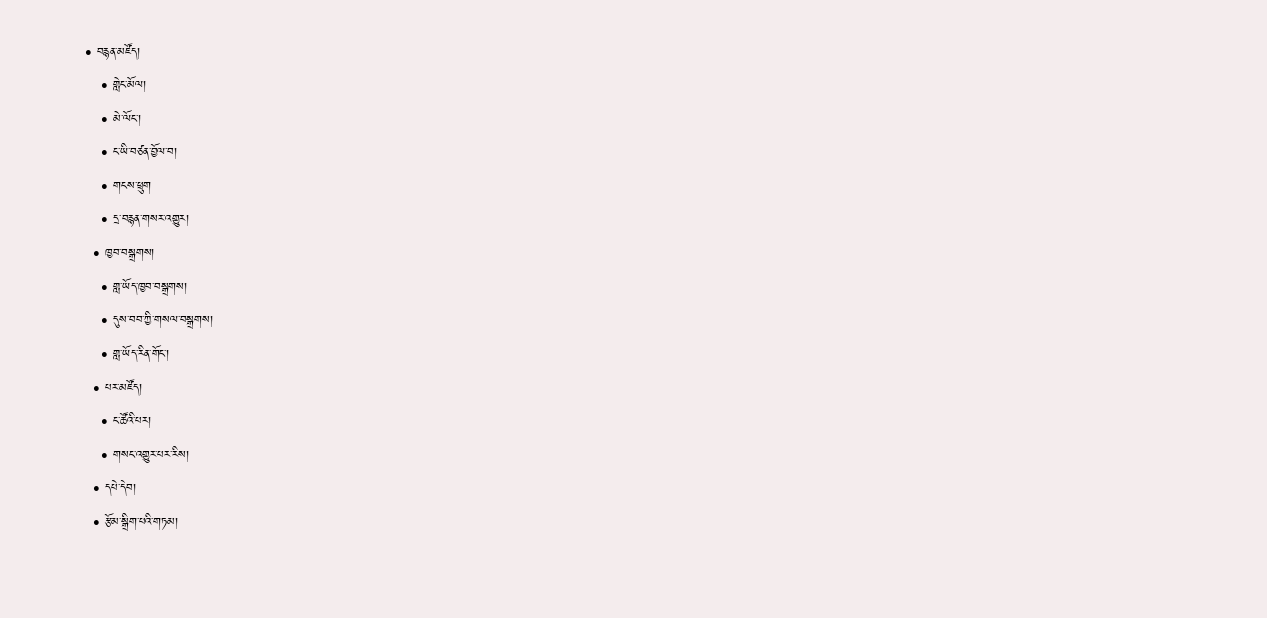• བརྙན་མཛོད།
    • གླེང་མོལ།
    • མེ་ལོང་།
    • ང་ཡི་བཙན་བྱོལ་བ།
    • གངས་ཕྲུག
    • དྲ་བརྙན་གསར་འགྱུར།
  • ཁྱབ་བསྒྲགས།
    • གླ་ཡོད་ཁྱབ་བསྒྲགས།
    • དུས་བབ་ཀྱི་གསལ་བསྒྲགས།
    • གླ་ཡོད་རིན་གོང་།
  • པར་མཛོད།
    • ང་ཚོའི་པར།
    • གསང་འགྱུར་པར་རིས།
  • དཔེ་དེབ།
  • རྩོམ་སྒྲིག་པའི་གཏམ།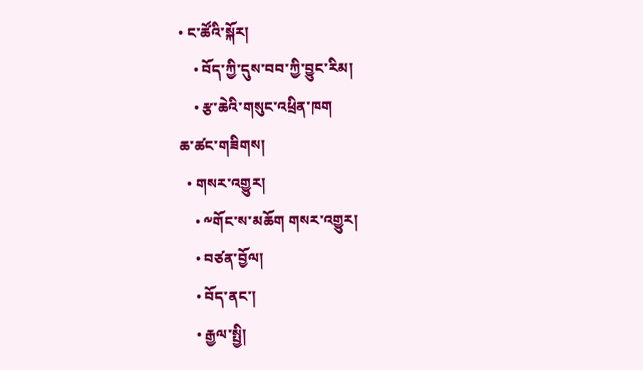• ང་ཚོའི་སྐོར།
    • བོད་ཀྱི་དུས་བབ་ཀྱི་བྱུང་རིམ།
    • རྩ་ཆེའི་གསུང་འཕྲིན་ཁག
ཆ་ཚང་གཟིགས།
  • གསར་འགྱུར།
    • ༸གོང་ས་མཆོག གསར་འགྱུར།
    • བཙན་བྱོལ།
    • བོད་ནང་།
    • རྒྱལ་སྤྱི།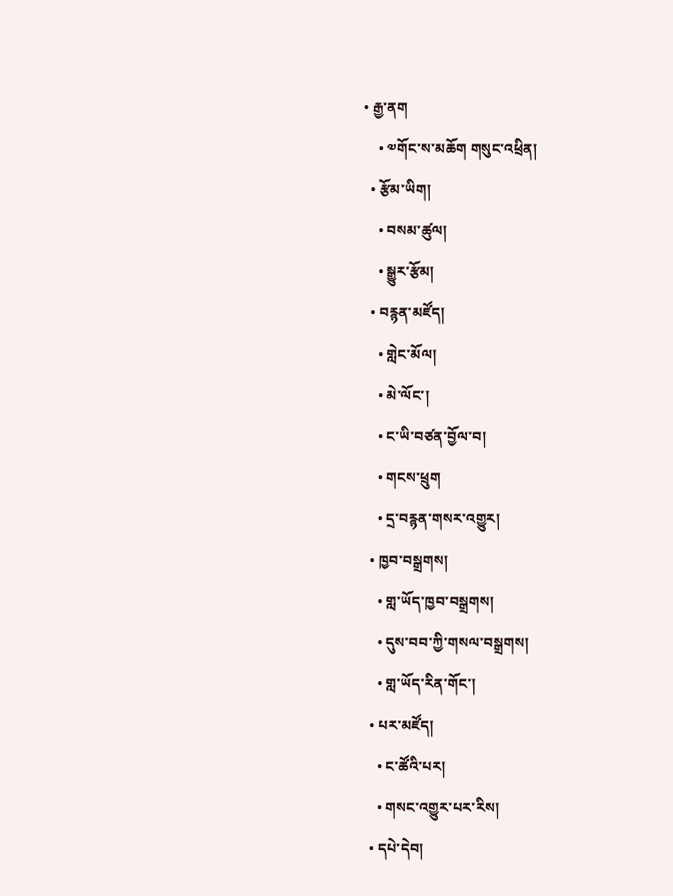• རྒྱ་ནག
    • ༧གོང་ས་མཆོག གསུང་འཕྲིན།
  • རྩོམ་ཡིག།
    • བསམ་ཚུལ།
    • སྒྱུར་རྩོམ།
  • བརྙན་མཛོད།
    • གླེང་མོལ།
    • མེ་ལོང་།
    • ང་ཡི་བཙན་བྱོལ་བ།
    • གངས་ཕྲུག
    • དྲ་བརྙན་གསར་འགྱུར།
  • ཁྱབ་བསྒྲགས།
    • གླ་ཡོད་ཁྱབ་བསྒྲགས།
    • དུས་བབ་ཀྱི་གསལ་བསྒྲགས།
    • གླ་ཡོད་རིན་གོང་།
  • པར་མཛོད།
    • ང་ཚོའི་པར།
    • གསང་འགྱུར་པར་རིས།
  • དཔེ་དེབ།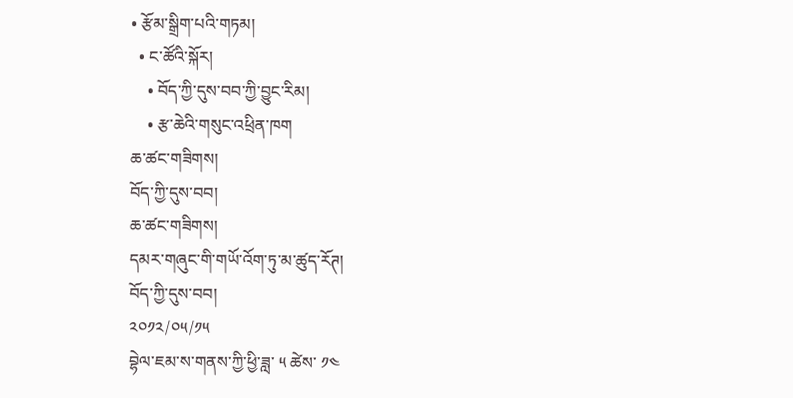• རྩོམ་སྒྲིག་པའི་གཏམ།
  • ང་ཚོའི་སྐོར།
    • བོད་ཀྱི་དུས་བབ་ཀྱི་བྱུང་རིམ།
    • རྩ་ཆེའི་གསུང་འཕྲིན་ཁག
ཆ་ཚང་གཟིགས།
བོད་ཀྱི་དུས་བབ།
ཆ་ཚང་གཟིགས།
དམར་གཞུང་གི་གཡོ་འོག་ཏུ་མ་ཚུད་རོཊ།
བོད་ཀྱི་དུས་བབ།
༢༠༡༢/༠༥/༡༥
བྷེལ་ཇམ་ས་གནས་ཀྱི་ཕྱི་ཟླ་ ༥ ཚེས་ ༡༤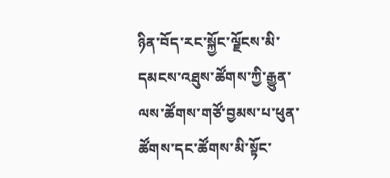ཉིན་བོད་རང་སྐྱོང་ལྗོངས་མི་དམངས་འཐུས་ཚོགས་ཀྱི་རྒྱུན་ལས་ཚོགས་གཙོ་བྱམས་པ་ཕུན་ཚོགས་དང་ཚོགས་མི་སྟོང་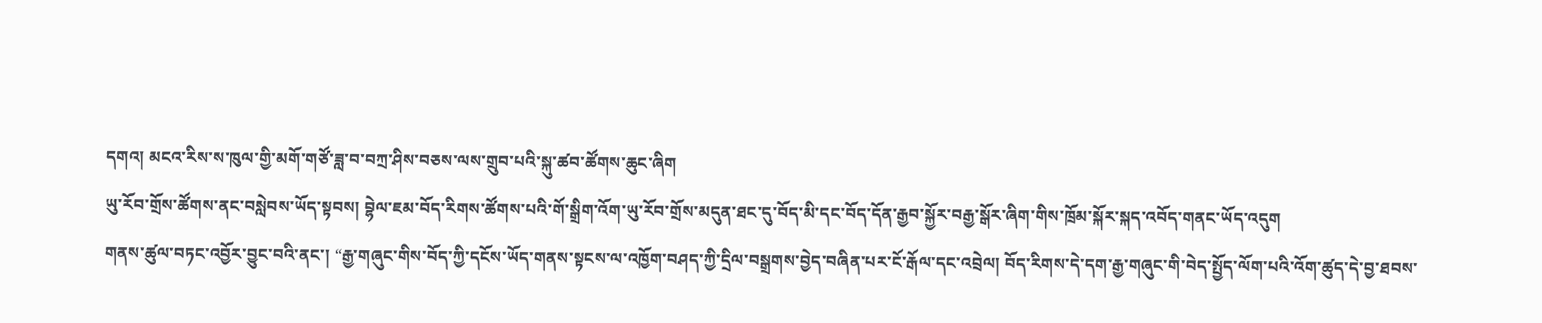དགའ། མངའ་རིས་ས་ཁུལ་གྱི་མགོ་གཙོ་ཟླ་བ་བཀྲ་ཤིས་བཅས་ལས་གྲུབ་པའི་སྐུ་ཚབ་ཚོགས་ཆུང་ཞིག
ཡུ་རོབ་གྲོས་ཚོགས་ནང་བསླེབས་ཡོད་སྟབས། བྷེལ་ཇམ་བོད་རིགས་ཚོགས་པའི་གོ་སྒྲིག་འོག་ཡུ་རོབ་གྲོས་མདུན་ཐང་དུ་བོད་མི་དང་བོད་དོན་རྒྱབ་སྐྱོར་བརྒྱ་སྒོར་ཞིག་གིས་ཁྲོམ་སྐོར་སྐད་འབོད་གནང་ཡོད་འདུག
གནས་ཚུལ་བཏང་འབྱོར་བྱུང་བའི་ནང་། “རྒྱ་གཞུང་གིས་བོད་ཀྱི་དངོས་ཡོད་གནས་སྟངས་ལ་འཁྱོག་བཤད་ཀྱི་དྲིལ་བསྒྲགས་བྱེད་བཞིན་པར་ངོ་རྒོལ་དང་འབྲེལ། བོད་རིགས་དེ་དག་རྒྱ་གཞུང་གི་བེད་སྤྱོད་ལོག་པའི་འོག་ཚུད་དེ་བྱ་ཐབས་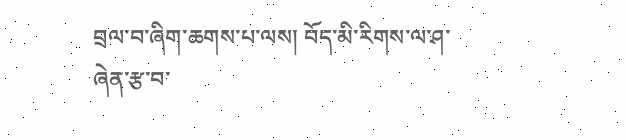བྲལ་བ་ཞིག་ཆགས་པ་ལས། བོད་མི་རིགས་ལ་ཤ་ཞེན་རྩ་བ་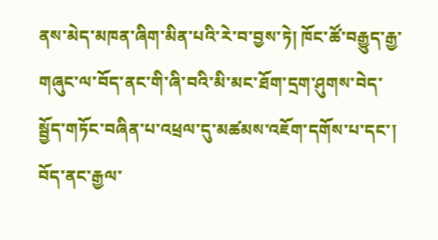ནས་མེད་མཁན་ཞིག་མིན་པའི་རེ་བ་བྱས་ཏེ། ཁོང་ཚོ་བརྒྱུད་རྒྱ་གཞུང་ལ་བོད་ནང་གི་ཞི་བའི་མི་མང་ཐོག་དྲག་ཤུགས་བེད་སྦྱོད་གཏོང་བཞིན་པ་འཕྲལ་དུ་མཚམས་འཇོག་དགོས་པ་དང་། བོད་ནང་རྒྱལ་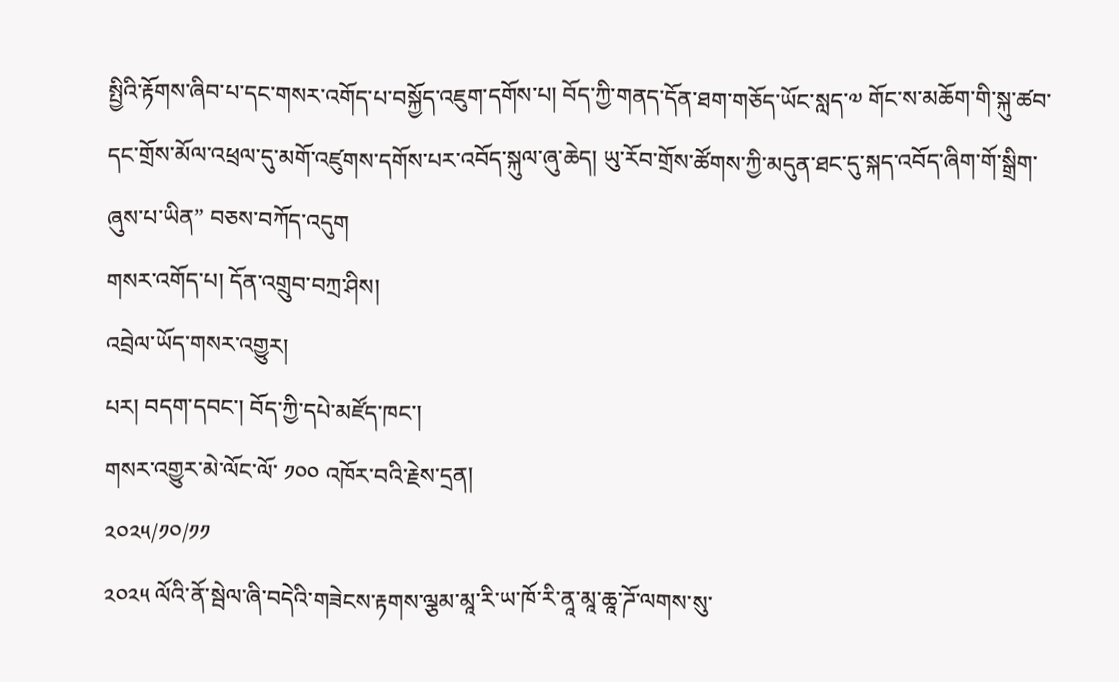སྤྱིའི་རྟོགས་ཞིབ་པ་དང་གསར་འགོད་པ་བསྐྱོད་འཇུག་དགོས་པ། བོད་ཀྱི་གནད་དོན་ཐག་གཅོད་ཡོང་སླད་༧ གོང་ས་མཆོག་གི་སྐུ་ཚབ་དང་གྲོས་མོལ་འཕྲལ་དུ་མགོ་འཛུགས་དགོས་པར་འབོད་སྐུལ་ཞུ་ཆེད། ཡུ་རོབ་གྲོས་ཚོགས་ཀྱི་མདུན་ཐང་དུ་སྐད་འབོད་ཞིག་གོ་སྒྲིག་ཞུས་པ་ཡིན” བཅས་བཀོད་འདུག
གསར་འགོད་པ། དོན་འགྲུབ་བཀྲ་ཤིས།
འབྲེལ་ཡོད་གསར་འགྱུར།
པར། བདག་དབང་། བོད་ཀྱི་དཔེ་མཛོད་ཁང་།
གསར་འགྱུར་མེ་ལོང་ལོ་ ༡༠༠ འཁོར་བའི་རྗེས་དྲན།
༢༠༢༥/༡༠/༡༡
༢༠༢༥ ལོའི་ནོ་སྦེལ་ཞི་བདེའི་གཟེངས་རྟགས་ལྕམ་མཱ་རི་ཡ་ཁོ་རི་ནཱ་མཱ་ཆཱ་ཌོ་ལགས་སུ་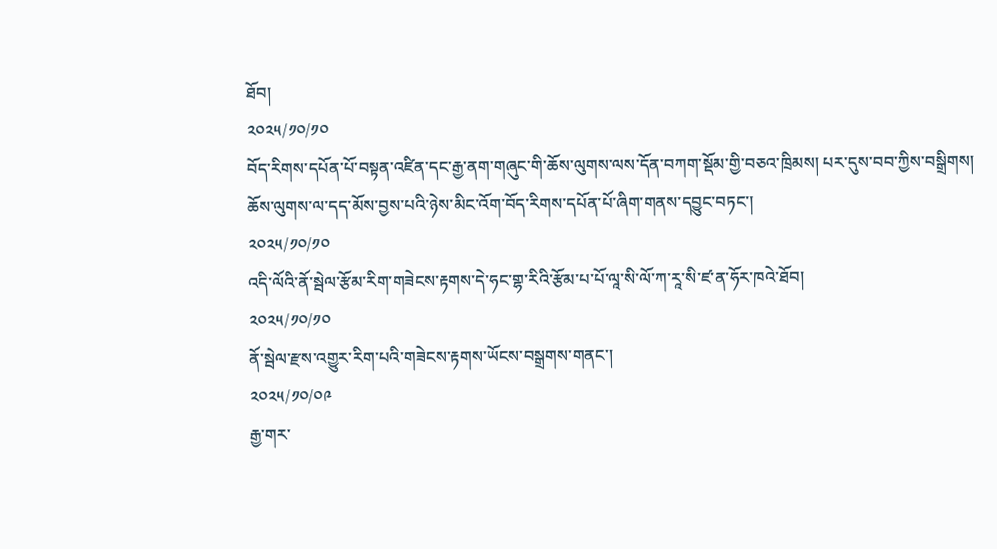ཐོབ།
༢༠༢༥/༡༠/༡༠
བོད་རིགས་དཔོན་པོ་བསྟན་འཛིན་དང་རྒྱ་ནག་གཞུང་གི་ཆོས་ལུགས་ལས་དོན་བཀག་སྡོམ་གྱི་བཅའ་ཁྲིམས། པར་དུས་བབ་ཀྱིས་བསྒྲིགས།
ཆོས་ལུགས་ལ་དད་མོས་བྱས་པའི་ཉེས་མིང་འོག་བོད་རིགས་དཔོན་པོ་ཞིག་གནས་དབྱུང་བཏང་།
༢༠༢༥/༡༠/༡༠
འདི་ལོའི་ནོ་སྦེལ་རྩོམ་རིག་གཟེངས་རྟགས་དེ་ཧང་གྷ་རིའི་རྩོམ་པ་པོ་ལཱ་སི་ལོ་ཀ་རཱ་སི་ཛ་ན་ཧོར་ཁའེ་ཐོབ།
༢༠༢༥/༡༠/༡༠
ནོ་སྦེལ་རྫས་འགྱུར་རིག་པའི་གཟེངས་རྟགས་ཡོངས་བསྒྲགས་གནང་།
༢༠༢༥/༡༠/༠༩
རྒྱ་གར་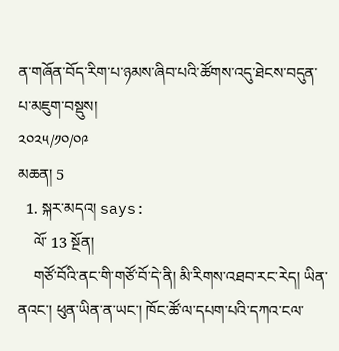ན་གཞོན་བོད་རིག་པ་ཉམས་ཞིབ་པའི་ཚོགས་འདུ་ཐེངས་བདུན་པ་མཇུག་བསྡུས།
༢༠༢༥/༡༠/༠༩
མཆན། 5
  1. སྐར་མདའ། says:
    ལོ་ 13 སྔོན།
    གཙོ་བོའི་ནང་གི་གཙོ་བོ་དེ་ནི། མི་རིགས་འཐབ་རང་རེད། ཡིན་ནའང་། ཕུན་ཡིན་ན་ཡང་། ཁོང་ཚོ་ལ་དཔག་པའི་དཀའ་ངལ་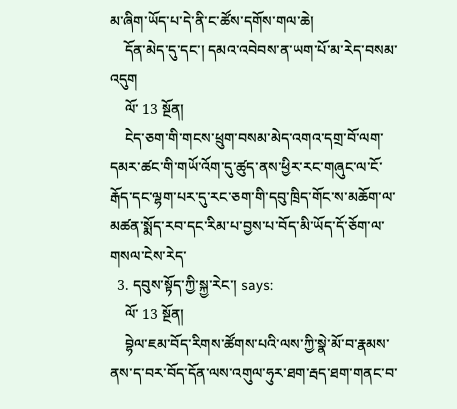མ་ཞིག་ཡོད་པ་དེ་ནི་ང་ཚོས་དགོས་གལ་ཆེ།
    དོན་མེད་དུ་དང་། དམའ་འབེབས་ན་ཡག་པོ་མ་རེད་བསམ་འདུག
    ལོ་ 13 སྔོན།
    ངེད་ཅག་གི་གངས་ཕྲུག་བསམ་མེད་འགའ་དགྲ་བོ་ལག་དམར་ཚང་གི་གཡོ་འོག་དུ་ཚུད་ནས་ཕྱིར་རང་གཞུང་ལ་ངོ་རྒོད་དང་ལྷག་པར་དུ་རང་ཅག་གི་དབུ་ཁྲིད་གོང་ས་མཆོག་ལ་མཚན་སྨོད་རབ་དང་རིམ་པ་བྱས་པ་བོད་མི་ཡོད་དོ་ཅོག་ལ་གསལ་ངེས་རེད་
  3. དབུས་སྟོད་ཀྱི་སྐྱ་རེང་། says:
    ལོ་ 13 སྔོན།
    བྷེལ་ཇམ་བོད་རིགས་ཚོགས་པའི་ལས་ཀྱི་སྣེ་མོ་བ་རྣམས་ནས་ད་བར་བོད་དོན་ལས་འགུལ་ཧུར་ཐག་རྦད་ཐག་གནང་བ་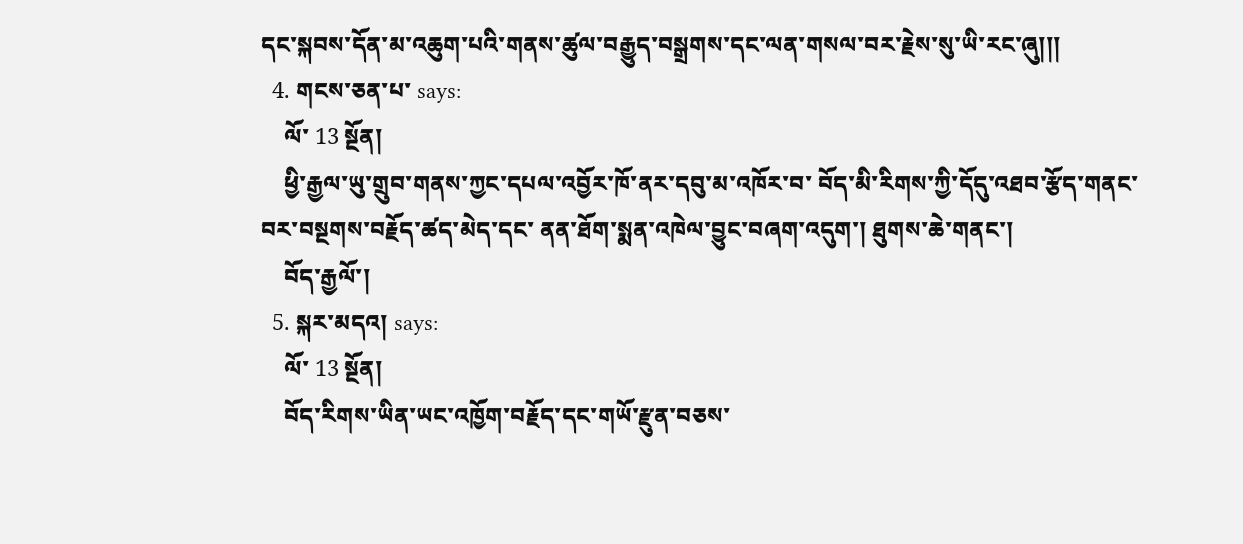དང་སྐབས་དོན་མ་འཆུག་པའི་གནས་ཚུལ་བརྒྱུད་བསྒྲགས་དང་ལན་གསལ་བར་རྗེས་སུ་ཡི་རང་ཞུ།།།
  4. གངས་ཅན་པ་ says:
    ལོ་ 13 སྔོན།
    ཕྱི་རྒྱལ་ཡུ་གྲུབ་གནས་ཀྱང་དཔལ་འབྱོར་ཁོ་ནར་དབུ་མ་འཁོར་བ་ བོད་མི་རིགས་ཀྱི་དོདུ་འཐབ་རྩོད་གནང་བར་བསྔགས་བརྗོད་ཚད་མེད་དང་ ནན་ཐོག་སྨན་འཁེལ་བྱུང་བཞག་འདུག་། ཐུགས་ཆེ་གནང་།
    བོད་རྒྱལོ་།
  5. སྐར་མདའ། says:
    ལོ་ 13 སྔོན།
    བོད་རིགས་ཡིན་ཡང་འཁྱོག་བརྗོད་དང་གཡོ་རྫུན་བཅས་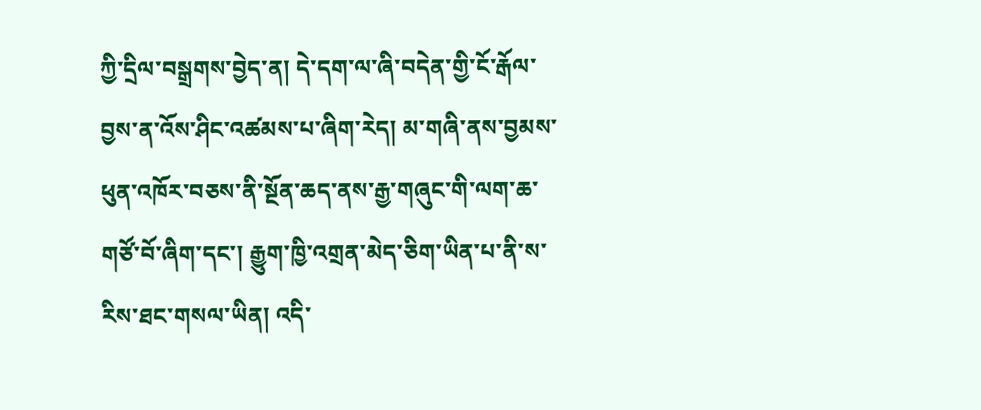ཀྱི་དྲིལ་བསྒྲགས་བྱེད་ན། དེ་དག་ལ་ཞི་བདེན་གྱི་ངོ་རྒོལ་བྱས་ན་འོས་ཤིང་འཚམས་པ་ཞིག་རེད། མ་གཞི་ནས་བྱམས་ཕུན་འཁོར་བཅས་ནི་སྔོན་ཆད་ནས་རྒྱ་གཞུང་གི་ལག་ཆ་གཙོ་བོ་ཞིག་དང་། རྒྱུག་ཁྱི་འགྲན་མེད་ཅིག་ཡིན་པ་ནི་ས་རིས་ཐང་གསལ་ཡིན། འདི་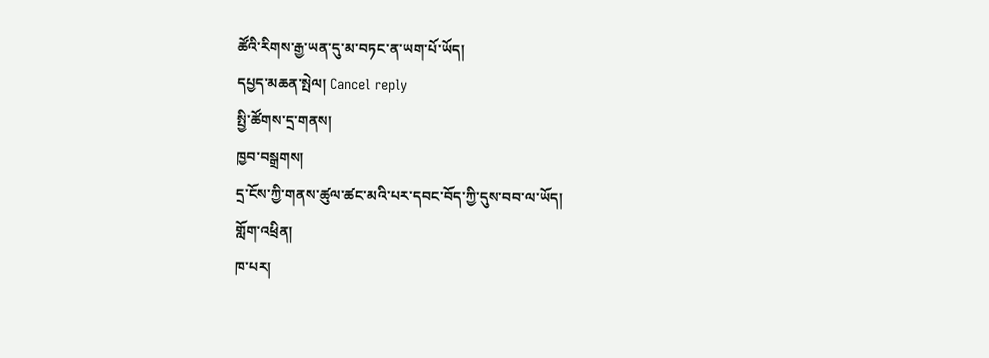ཚོའི་རིགས་རྒྱ་ཡན་དུ་མ་བཏང་ན་ཡག་པོ་ཡོད།
དཔྱད་མཆན་སྤེལ། Cancel reply
སྤྱི་ཚོགས་དྲ་གནས།
ཁྱབ་བསྒྲགས།
དྲ་ངོས་ཀྱི་གནས་ཚུལ་ཚང་མའི་པར་དབང་བོད་ཀྱི་དུས་བབ་ལ་ཡོད།
གློག་འཕྲིན།
ཁ་པར།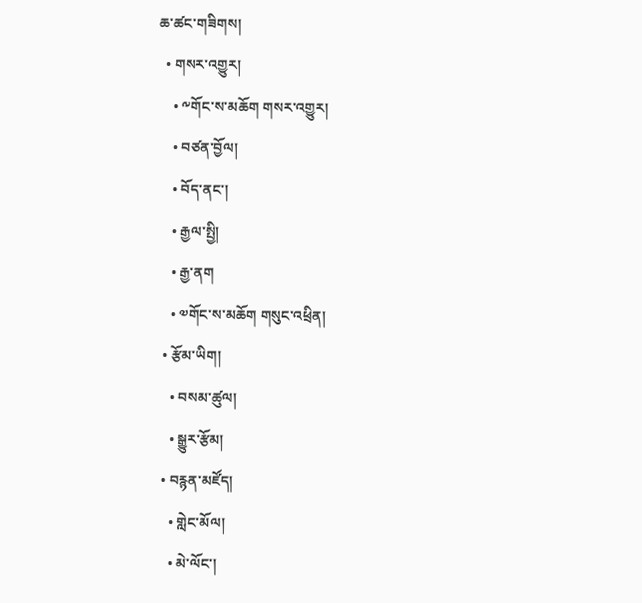ཆ་ཚང་གཟིགས།
  • གསར་འགྱུར།
    • ༸གོང་ས་མཆོག གསར་འགྱུར།
    • བཙན་བྱོལ།
    • བོད་ནང་།
    • རྒྱལ་སྤྱི།
    • རྒྱ་ནག
    • ༧གོང་ས་མཆོག གསུང་འཕྲིན།
  • རྩོམ་ཡིག།
    • བསམ་ཚུལ།
    • སྒྱུར་རྩོམ།
  • བརྙན་མཛོད།
    • གླེང་མོལ།
    • མེ་ལོང་།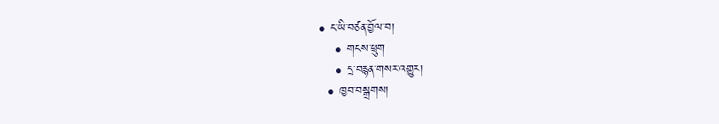• ང་ཡི་བཙན་བྱོལ་བ།
    • གངས་ཕྲུག
    • དྲ་བརྙན་གསར་འགྱུར།
  • ཁྱབ་བསྒྲགས།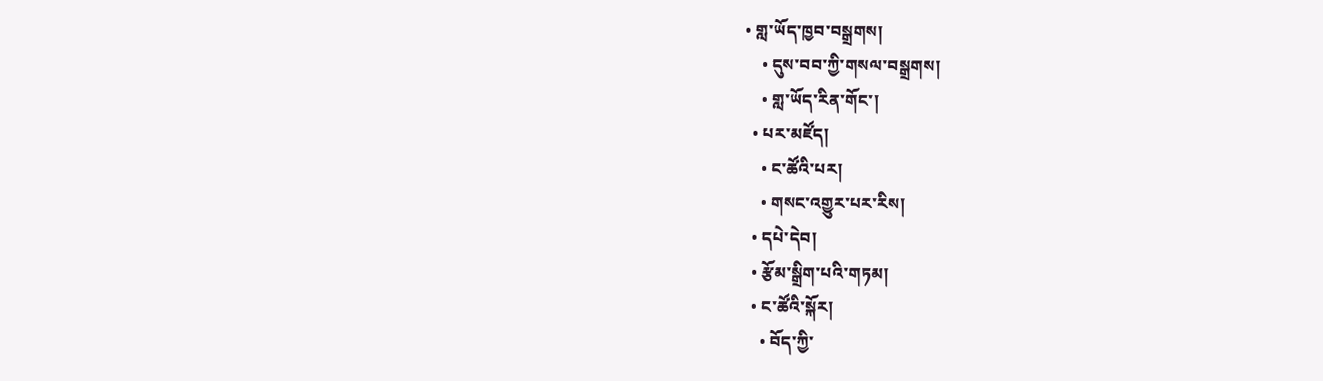• གླ་ཡོད་ཁྱབ་བསྒྲགས།
    • དུས་བབ་ཀྱི་གསལ་བསྒྲགས།
    • གླ་ཡོད་རིན་གོང་།
  • པར་མཛོད།
    • ང་ཚོའི་པར།
    • གསང་འགྱུར་པར་རིས།
  • དཔེ་དེབ།
  • རྩོམ་སྒྲིག་པའི་གཏམ།
  • ང་ཚོའི་སྐོར།
    • བོད་ཀྱི་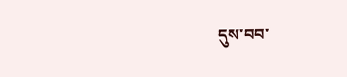དུས་བབ་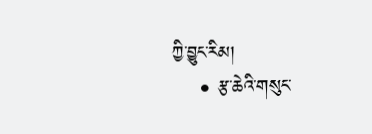ཀྱི་བྱུང་རིམ།
    • རྩ་ཆེའི་གསུང་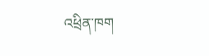འཕྲིན་ཁག